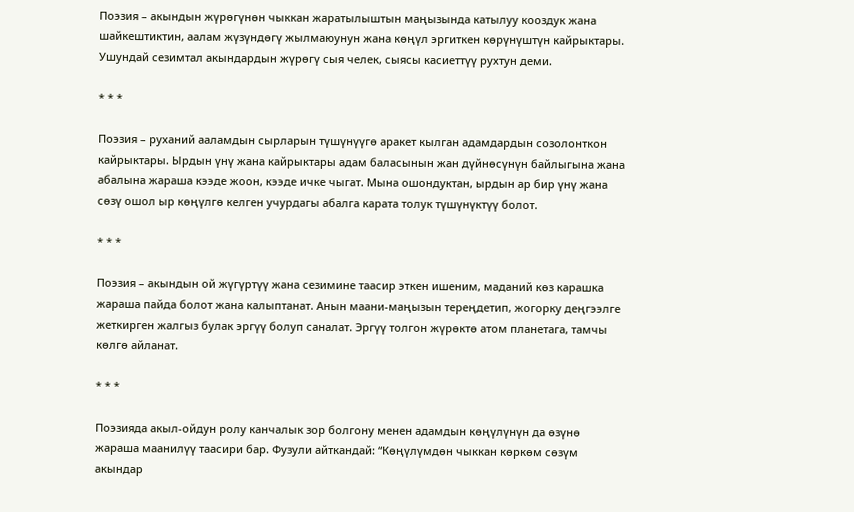Поэзия – акындын жүрөгүнөн чыккан жаратылыштын маңызында катылуу кооздук жана шайкештиктин, аалам жүзүндөгү жылмаюунун жана көңүл эргиткен көрүнүштүн кайрыктары. Ушундай сезимтал акындардын жүрөгү сыя челек, сыясы касиеттүү рухтун деми.

* * *

Поэзия – руханий ааламдын сырларын түшүнүүгө аракет кылган адамдардын созолонткон кайрыктары. Ырдын үнү жана кайрыктары адам баласынын жан дүйнөсүнүн байлыгына жана абалына жараша кээде жоон, кээде ичке чыгат. Мына ошондуктан, ырдын ар бир үнү жана сөзү ошол ыр көңүлгө келген учурдагы абалга карата толук түшүнүктүү болот.

* * *

Поэзия – акындын ой жүгүртүү жана сезимине таасир эткен ишеним, маданий көз карашка жараша пайда болот жана калыптанат. Анын маани-маңызын тереңдетип, жогорку деңгээлге жеткирген жалгыз булак эргүү болуп саналат. Эргүү толгон жүрөктө атом планетага, тамчы көлгө айланат.

* * *

Поэзияда акыл-ойдун ролу канчалык зор болгону менен адамдын көңүлүнүн да өзүнө жараша маанилүү таасири бар. Фузули айткандай: “Көңүлүмдөн чыккан көркөм сөзүм акындар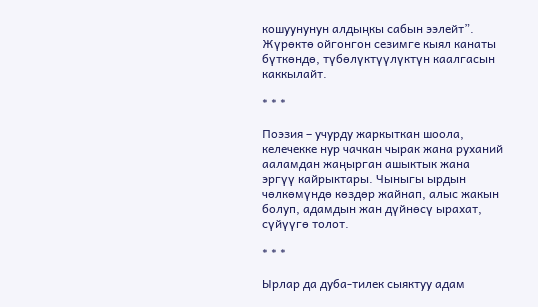кошуунунун алдыңкы сабын ээлейт”. Жүрөктө ойгонгон сезимге кыял канаты бүткөндө, түбөлүктүүлүктүн каалгасын каккылайт.

* * *

Поэзия – учурду жаркыткан шоола, келечекке нур чачкан чырак жана руханий ааламдан жаңырган ашыктык жана эргүү кайрыктары. Чыныгы ырдын чөлкөмүндө көздөр жайнап, алыс жакын болуп, адамдын жан дүйнөсү ырахат, сүйүүгө толот.

* * *

Ырлар да дуба-тилек сыяктуу адам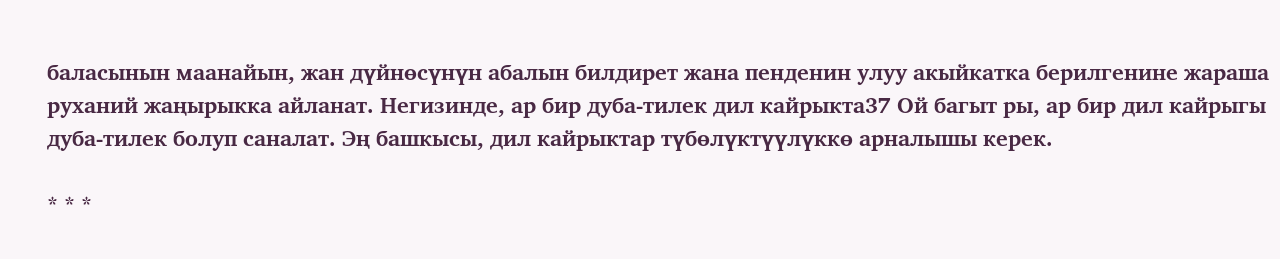баласынын маанайын, жан дүйнөсүнүн абалын билдирет жана пенденин улуу акыйкатка берилгенине жараша руханий жаңырыкка айланат. Негизинде, ар бир дуба-тилек дил кайрыкта37 Ой багыт ры, ар бир дил кайрыгы дуба-тилек болуп саналат. Эң башкысы, дил кайрыктар түбөлүктүүлүккө арналышы керек.

* * *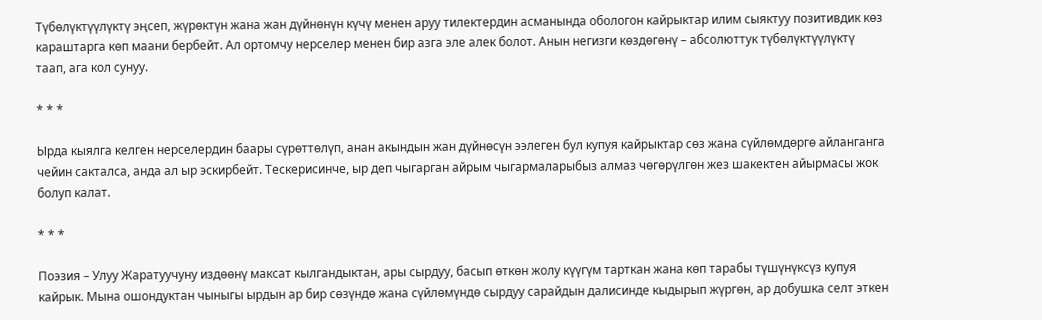Түбөлүктүүлүктү эңсеп, жүрөктүн жана жан дүйнөнүн күчү менен аруу тилектердин асманында обологон кайрыктар илим сыяктуу позитивдик көз караштарга көп маани бербейт. Ал ортомчу нерселер менен бир азга эле алек болот. Анын негизги көздөгөнү – абсолюттук түбөлүктүүлүктү таап, ага кол сунуу.

* * *

Ырда кыялга келген нерселердин баары сүрөттөлүп, анан акындын жан дүйнөсүн ээлеген бул купуя кайрыктар сөз жана сүйлөмдөргө айланганга чейин сакталса, анда ал ыр эскирбейт. Тескерисинче, ыр деп чыгарган айрым чыгармаларыбыз алмаз чөгөрүлгөн жез шакектен айырмасы жок болуп калат.

* * *

Поэзия – Улуу Жаратуучуну издөөнү максат кылгандыктан, ары сырдуу, басып өткөн жолу күүгүм тарткан жана көп тарабы түшүнүксүз купуя кайрык. Мына ошондуктан чыныгы ырдын ар бир сөзүндө жана сүйлөмүндө сырдуу сарайдын далисинде кыдырып жүргөн, ар добушка селт эткен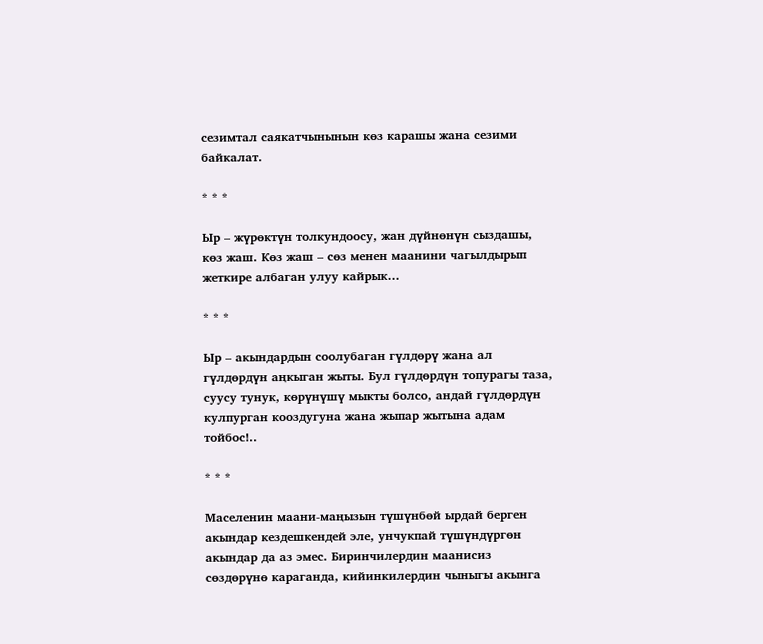сезимтал саякатчынынын көз карашы жана сезими байкалат.

* * *

Ыр – жүрөктүн толкундоосу, жан дүйнөнүн сыздашы, көз жаш. Көз жаш – сөз менен маанини чагылдырып жеткире албаган улуу кайрык…

* * *

Ыр – акындардын соолубаган гүлдөрү жана ал гүлдөрдүн аңкыган жыты. Бул гүлдөрдүн топурагы таза, суусу тунук, көрүнүшү мыкты болсо, андай гүлдөрдүн кулпурган кооздугуна жана жыпар жытына адам тойбос!..

* * *

Маселенин маани-маңызын түшүнбөй ырдай берген акындар кездешкендей эле, унчукпай түшүндүргөн акындар да аз эмес. Биринчилердин маанисиз сөздөрүнө караганда, кийинкилердин чыныгы акынга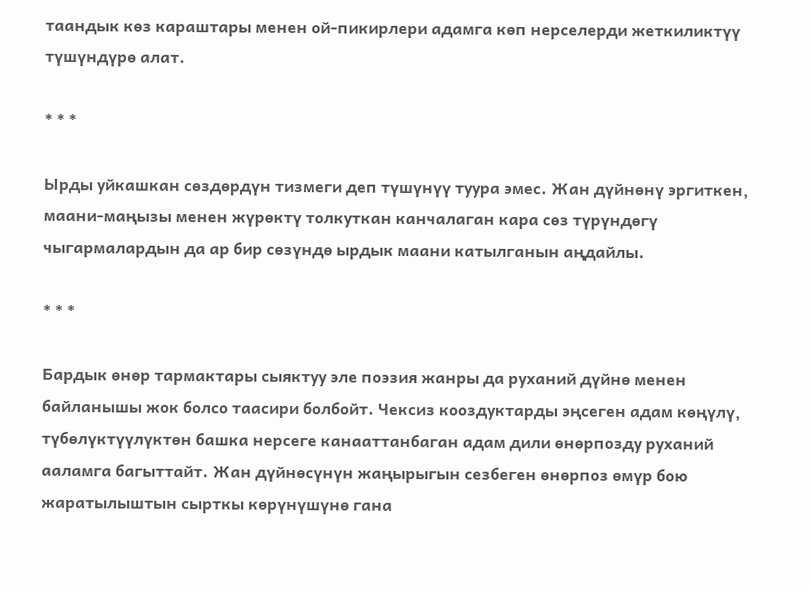таандык көз караштары менен ой-пикирлери адамга көп нерселерди жеткиликтүү түшүндүрө алат.

* * *

Ырды уйкашкан сөздөрдүн тизмеги деп түшүнүү туура эмес. Жан дүйнөнү эргиткен, маани-маңызы менен жүрөктү толкуткан канчалаган кара сөз түрүндөгү чыгармалардын да ар бир сөзүндө ырдык маани катылганын аңдайлы.

* * *

Бардык өнөр тармактары сыяктуу эле поэзия жанры да руханий дүйнө менен байланышы жок болсо таасири болбойт. Чексиз кооздуктарды эңсеген адам көңүлү, түбөлүктүүлүктөн башка нерсеге канааттанбаган адам дили өнөрпозду руханий ааламга багыттайт. Жан дүйнөсүнүн жаңырыгын сезбеген өнөрпоз өмүр бою жаратылыштын сырткы көрүнүшүнө гана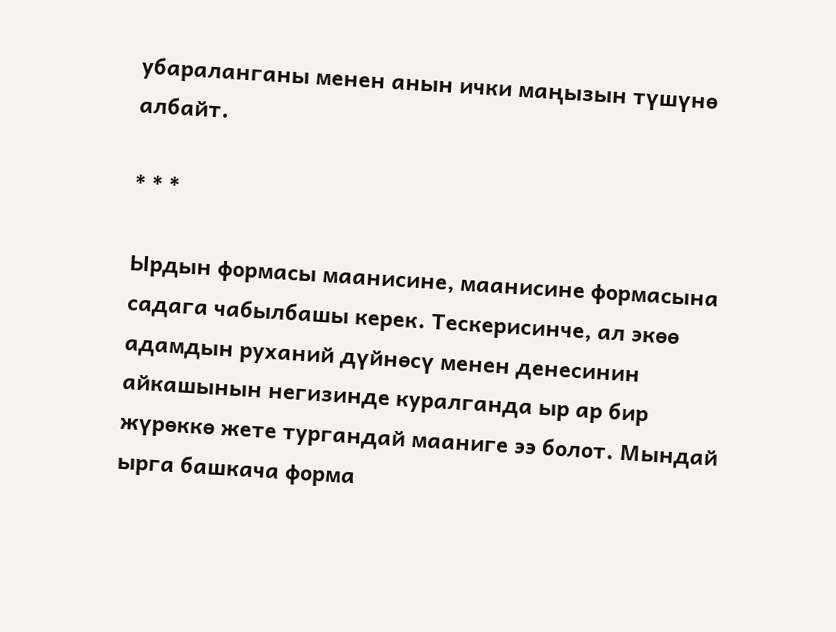убараланганы менен анын ички маңызын түшүнө албайт.

* * *

Ырдын формасы маанисине, маанисине формасына садага чабылбашы керек. Тескерисинче, ал экөө адамдын руханий дүйнөсү менен денесинин айкашынын негизинде куралганда ыр ар бир жүрөккө жете тургандай мааниге ээ болот. Мындай ырга башкача форма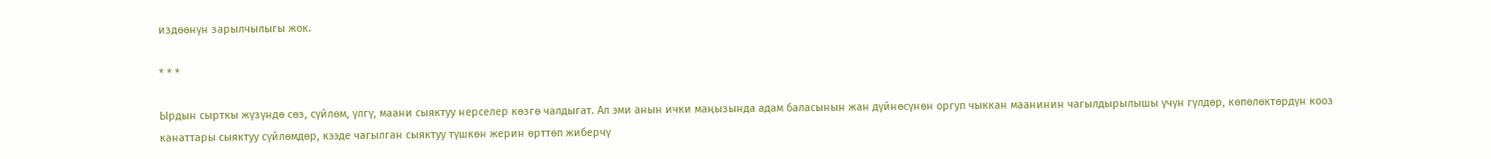издөөнүн зарылчылыгы жок.

* * *

Ырдын сырткы жүзүндө сөз, сүйлөм, үлгү, маани сыяктуу нерселер көзгө чалдыгат. Ал эми анын ички маңызында адам баласынын жан дүйнөсүнөн оргуп чыккан маанинин чагылдырылышы үчүн гүлдөр, көпөлөктөрдүн кооз канаттары сыяктуу сүйлөмдөр, кээде чагылган сыяктуу түшкөн жерин өрттөп жиберчү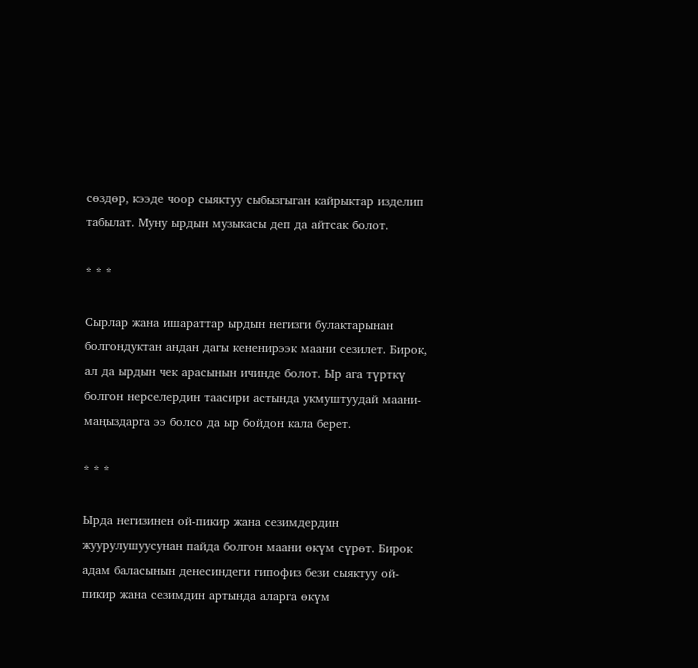сөздөр, кээде чоор сыяктуу сыбызгыган кайрыктар изделип табылат. Муну ырдын музыкасы деп да айтсак болот.

* * *

Сырлар жана ишараттар ырдын негизги булактарынан болгондуктан андан дагы кененирээк маани сезилет. Бирок, ал да ырдын чек арасынын ичинде болот. Ыр ага түрткү болгон нерселердин таасири астында укмуштуудай маани-маңыздарга ээ болсо да ыр бойдон кала берет.

* * *

Ырда негизинен ой-пикир жана сезимдердин жуурулушуусунан пайда болгон маани өкүм сүрөт. Бирок адам баласынын денесиндеги гипофиз бези сыяктуу ой-пикир жана сезимдин артында аларга өкүм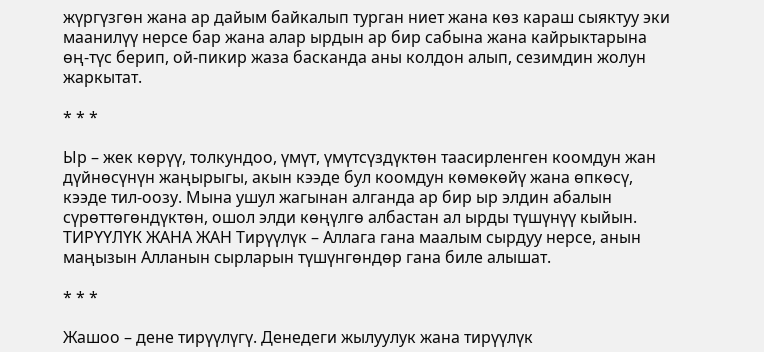жүргүзгөн жана ар дайым байкалып турган ниет жана көз караш сыяктуу эки маанилүү нерсе бар жана алар ырдын ар бир сабына жана кайрыктарына өң-түс берип, ой-пикир жаза басканда аны колдон алып, сезимдин жолун жаркытат.

* * *

Ыр – жек көрүү, толкундоо, үмүт, үмүтсүздүктөн таасирленген коомдун жан дүйнөсүнүн жаңырыгы, акын кээде бул коомдун көмөкөйү жана өпкөсү, кээде тил-оозу. Мына ушул жагынан алганда ар бир ыр элдин абалын сүрөттөгөндүктөн, ошол элди көңүлгө албастан ал ырды түшүнүү кыйын. ТИРҮҮЛҮК ЖАНА ЖАН Тирүүлүк – Аллага гана маалым сырдуу нерсе, анын маңызын Алланын сырларын түшүнгөндөр гана биле алышат.

* * *

Жашоо – дене тирүүлүгү. Денедеги жылуулук жана тирүүлүк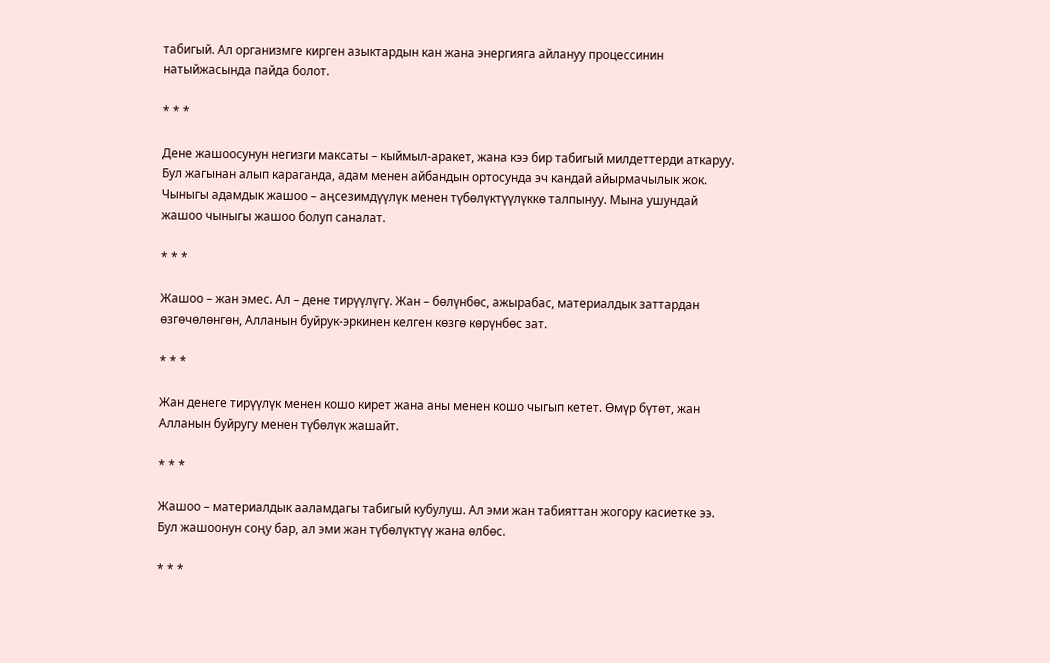табигый. Ал организмге кирген азыктардын кан жана энергияга айлануу процессинин натыйжасында пайда болот.

* * *

Дене жашоосунун негизги максаты – кыймыл-аракет, жана кээ бир табигый милдеттерди аткаруу. Бул жагынан алып караганда, адам менен айбандын ортосунда эч кандай айырмачылык жок. Чыныгы адамдык жашоо – аңсезимдүүлүк менен түбөлүктүүлүккө талпынуу. Мына ушундай жашоо чыныгы жашоо болуп саналат.

* * *

Жашоо – жан эмес. Ал – дене тирүүлүгү. Жан – бөлүнбөс, ажырабас, материалдык заттардан өзгөчөлөнгөн, Алланын буйрук-эркинен келген көзгө көрүнбөс зат.

* * *

Жан денеге тирүүлүк менен кошо кирет жана аны менен кошо чыгып кетет. Өмүр бүтөт, жан Алланын буйругу менен түбөлүк жашайт.

* * *

Жашоо – материалдык ааламдагы табигый кубулуш. Ал эми жан табияттан жогору касиетке ээ. Бул жашоонун соңу бар, ал эми жан түбөлүктүү жана өлбөс.

* * *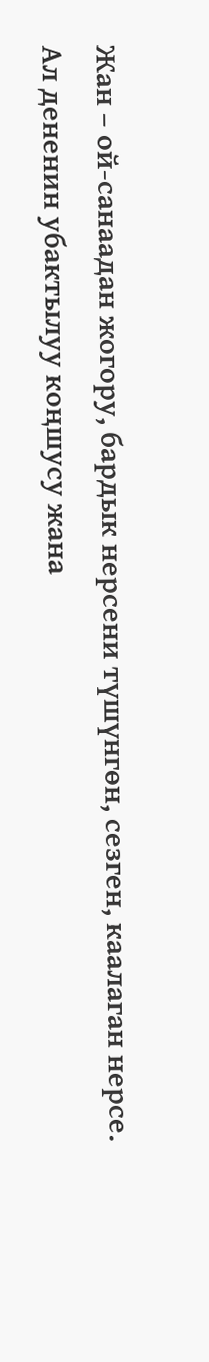Жан – ой-санаадан жогору, бардык нерсени түшүнгөн, сезген, каалаган нерсе. Ал дененин убактылуу коңшусу жана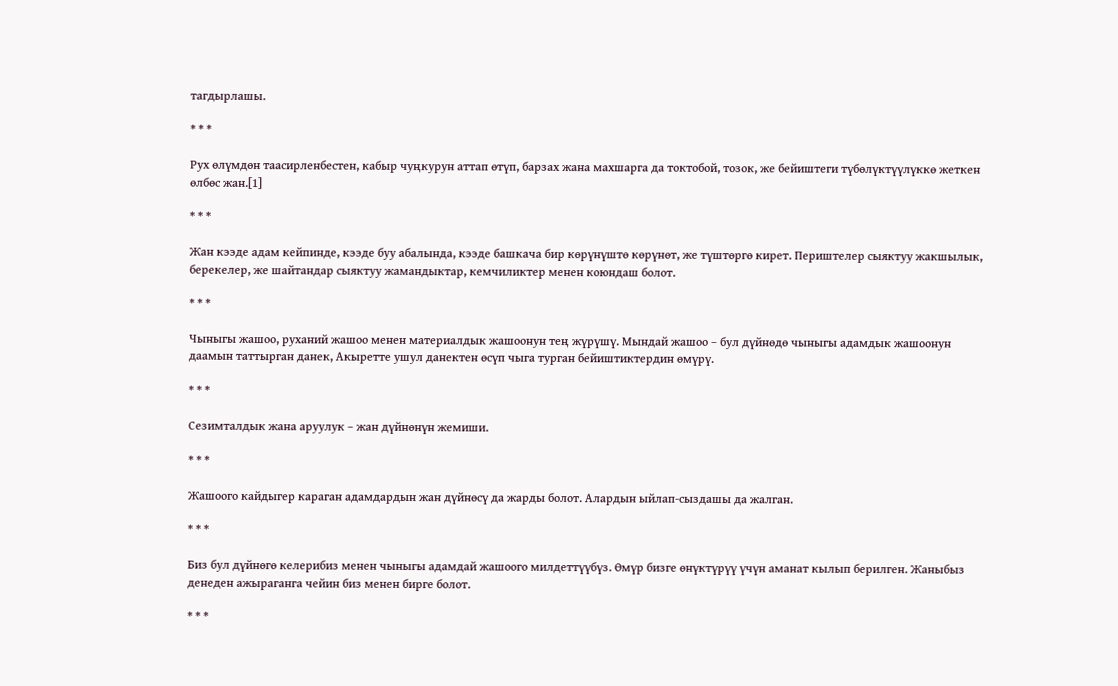тагдырлашы.

* * *

Рух өлүмдөн таасирленбестен, кабыр чуңкурун аттап өтүп, барзах жана махшарга да токтобой, тозок, же бейиштеги түбөлүктүүлүккө жеткен өлбөс жан.[1]

* * *

Жан кээде адам кейпинде, кээде буу абалында, кээде башкача бир көрүнүштө көрүнөт, же түштөргө кирет. Периштелер сыяктуу жакшылык, берекелер, же шайтандар сыяктуу жамандыктар, кемчиликтер менен коюндаш болот.

* * *

Чыныгы жашоо, руханий жашоо менен материалдык жашоонун тең жүрүшү. Мындай жашоо – бул дүйнөдө чыныгы адамдык жашоонун даамын таттырган данек, Акыретте ушул данектен өсүп чыга турган бейиштиктердин өмүрү.

* * *

Сезимталдык жана аруулук – жан дүйнөнүн жемиши.

* * *

Жашоого кайдыгер караган адамдардын жан дүйнөсү да жарды болот. Алардын ыйлап-сыздашы да жалган.

* * *

Биз бул дүйнөгө келерибиз менен чыныгы адамдай жашоого милдеттүүбүз. Өмүр бизге өнүктүрүү үчүн аманат кылып берилген. Жаныбыз денеден ажыраганга чейин биз менен бирге болот.

* * *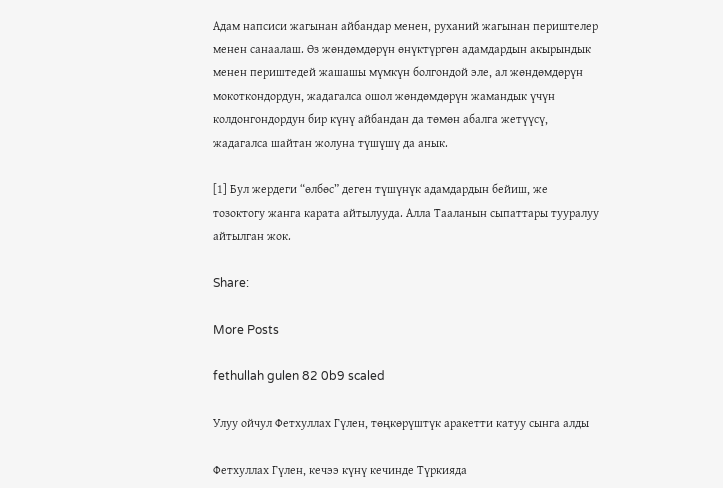Адам напсиси жагынан айбандар менен, руханий жагынан периштелер менен санаалаш. Өз жөндөмдөрүн өнүктүргөн адамдардын акырындык менен периштедей жашашы мүмкүн болгондой эле, ал жөндөмдөрүн мокоткондордун, жадагалса ошол жөндөмдөрүн жамандык үчүн колдонгондордун бир күнү айбандан да төмөн абалга жетүүсү, жадагалса шайтан жолуна түшүшү да анык.

[1] Бул жердеги “өлбөс” деген түшүнүк адамдардын бейиш, же тозоктогу жанга карата айтылууда. Алла Тааланын сыпаттары тууралуу айтылган жок.

Share:

More Posts

fethullah gulen 82 0b9 scaled

Улуу ойчул Фетхуллах Гүлен, төңкөрүштүк аракетти катуу сынга алды

Фетхуллах Гүлен, кечээ күнү кечинде Түркияда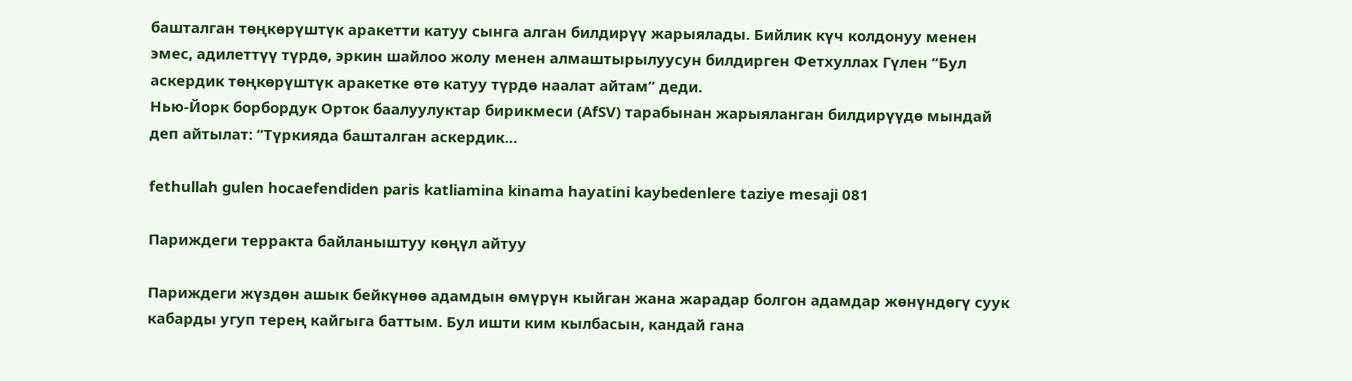башталган төңкөрүштүк аракетти катуу сынга алган билдирүү жарыялады. Бийлик күч колдонуу менен эмес, адилеттүү түрдө, эркин шайлоо жолу менен алмаштырылуусун билдирген Фетхуллах Гүлен “Бул аскердик төңкөрүштүк аракетке өтө катуу түрдө наалат айтам” деди.
Нью-Йорк борбордук Орток баалуулуктар бирикмеси (AfSV) тарабынан жарыяланган билдирүүдө мындай деп айтылат: “Түркияда башталган аскердик…

fethullah gulen hocaefendiden paris katliamina kinama hayatini kaybedenlere taziye mesaji 081

Париждеги терракта байланыштуу көңүл айтуу

Париждеги жүздөн ашык бейкүнөө адамдын өмүрүн кыйган жана жарадар болгон адамдар жөнүндөгү суук кабарды угуп терең кайгыга баттым. Бул ишти ким кылбасын, кандай гана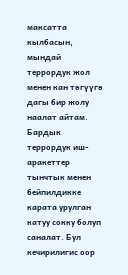максатта кылбасын, мындай террордук жол менен кан төгүүгө дагы бир жолу наалат айтам.
Бардык террордук иш-аракеттер тынчтык менен бейпилдикке карата урулган катуу сокку болуп саналат. Бул кечирилигис оор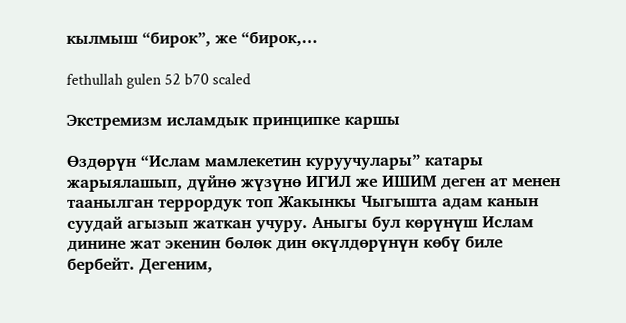кылмыш “бирок”, же “бирок,…

fethullah gulen 52 b70 scaled

Экстремизм исламдык принципке каршы

Өздөрүн “Ислам мамлекетин куруучулары” катары жарыялашып, дүйнө жүзүнө ИГИЛ же ИШИМ деген ат менен таанылган террордук топ Жакынкы Чыгышта адам канын суудай агызып жаткан учуру. Аныгы бул көрүнүш Ислам динине жат экенин бөлөк дин өкүлдөрүнүн көбү биле бербейт. Дегеним,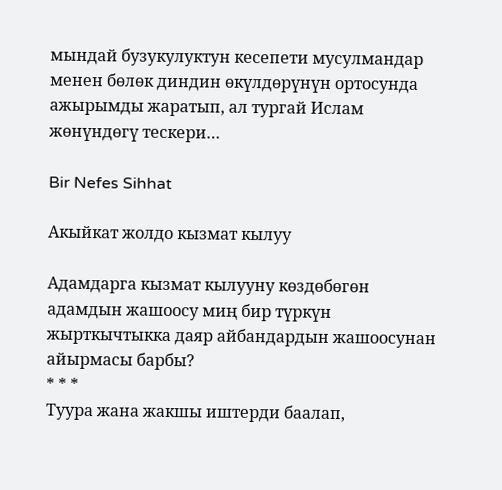мындай бузукулуктун кесепети мусулмандар менен бөлөк диндин өкүлдөрүнүн ортосунда ажырымды жаратып, ал тургай Ислам жөнүндөгү тескери…

Bir Nefes Sihhat

Акыйкат жолдо кызмат кылуу

Адамдарга кызмат кылууну көздөбөгөн адамдын жашоосу миң бир түркүн жырткычтыкка даяр айбандардын жашоосунан айырмасы барбы?
* * *
Туура жана жакшы иштерди баалап,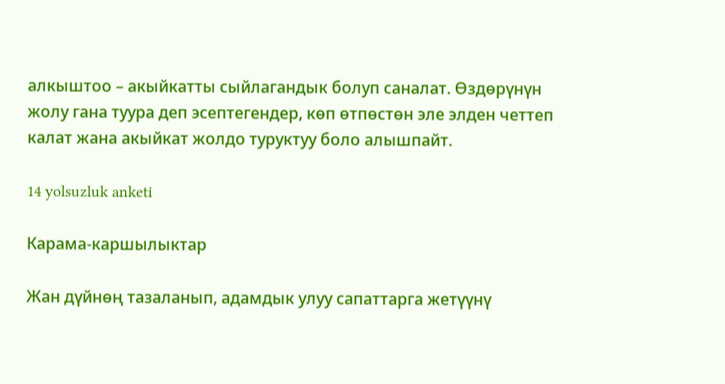алкыштоо – акыйкатты сыйлагандык болуп саналат. Өздөрүнүн жолу гана туура деп эсептегендер, көп өтпөстөн эле элден четтеп калат жана акыйкат жолдо туруктуу боло алышпайт.

14 yolsuzluk anketi

Карама-каршылыктар

Жан дүйнөң тазаланып, адамдык улуу сапаттарга жетүүнү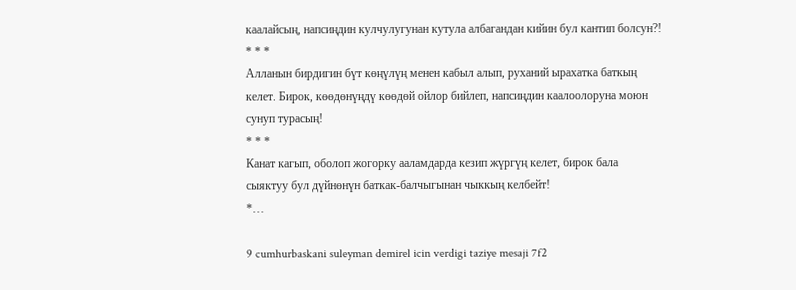каалайсың, напсиңдин кулчулугунан кутула албагандан кийин бул кантип болсун?!
* * *
Алланын бирдигин бүт көңүлүң менен кабыл алып, руханий ырахатка баткың келет. Бирок, көөдөнүңдү көөдөй ойлор бийлеп, напсиңдин каалоолоруна моюн сунуп турасың!
* * *
Канат кагып, оболоп жогорку ааламдарда кезип жүргүң келет, бирок бала сыяктуу бул дүйнөнүн баткак-балчыгынан чыккың келбейт!
*…

9 cumhurbaskani suleyman demirel icin verdigi taziye mesaji 7f2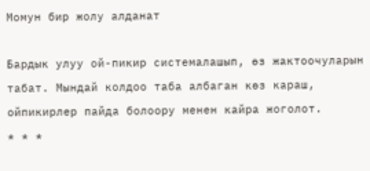Момун бир жолу алданат

Бардык улуу ой-пикир системалашып, өз жактоочуларын табат. Мындай колдоо таба албаган көз караш, ойпикирлер пайда болоору менен кайра жоголот.
* * *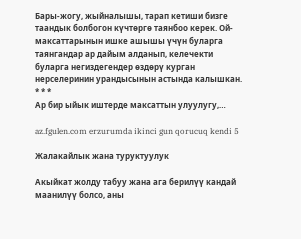Бары-жогу, жыйналышы, тарап кетиши бизге таандык болбогон күчтөргө таянбоо керек. Ой-максаттарынын ишке ашышы үчүн буларга таянгандар ар дайым алданып, келечекти буларга негиздегендер өздөрү курган нерселеринин урандысынын астында калышкан.
* * *
Ар бир ыйык иштерде максаттын улуулугу,…

az.fgulen.com erzurumda ikinci gun qorucuq kendi 5

Жалакайлык жана туруктуулук

Акыйкат жолду табуу жана ага берилүү кандай маанилүү болсо, аны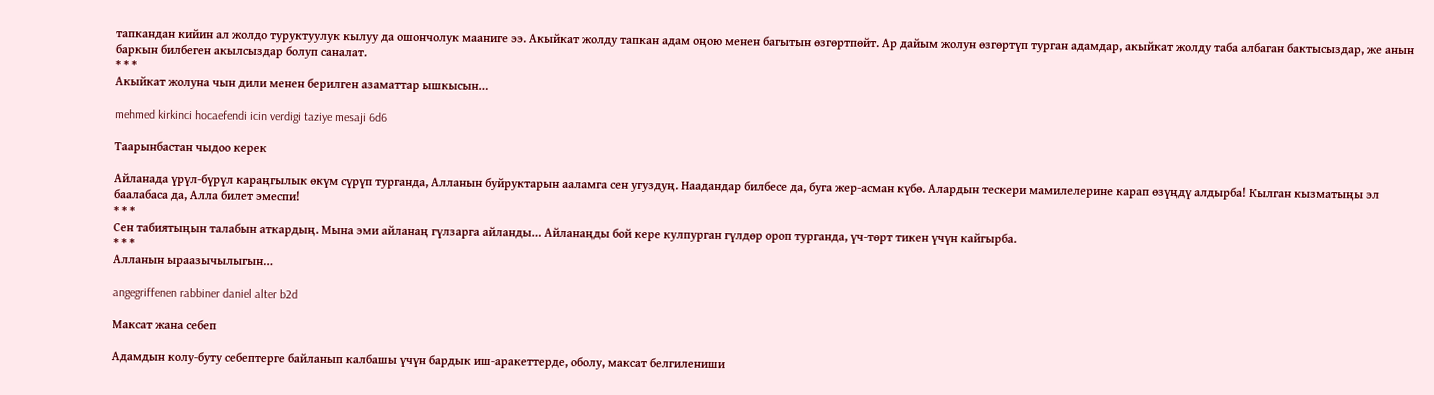тапкандан кийин ал жолдо туруктуулук кылуу да ошончолук мааниге ээ. Акыйкат жолду тапкан адам оңою менен багытын өзгөртпөйт. Ар дайым жолун өзгөртүп турган адамдар, акыйкат жолду таба албаган бактысыздар, же анын баркын билбеген акылсыздар болуп саналат.
* * *
Акыйкат жолуна чын дили менен берилген азаматтар ышкысын…

mehmed kirkinci hocaefendi icin verdigi taziye mesaji 6d6

Таарынбастан чыдоо керек

Айланада үрүл-бүрүл караңгылык өкүм сүрүп турганда, Алланын буйруктарын ааламга сен угуздуң. Наадандар билбесе да, буга жер-асман күбө. Алардын тескери мамилелерине карап өзүңдү алдырба! Кылган кызматыңы эл баалабаса да, Алла билет эмеспи!
* * *
Сен табиятыңын талабын аткардың. Мына эми айланаң гүлзарга айланды… Айланаңды бой кере кулпурган гүлдөр ороп турганда, үч-төрт тикен үчүн кайгырба.
* * *
Алланын ыраазычылыгын…

angegriffenen rabbiner daniel alter b2d

Максат жана себеп

Адамдын колу-буту себептерге байланып калбашы үчүн бардык иш-аракеттерде, оболу, максат белгилениши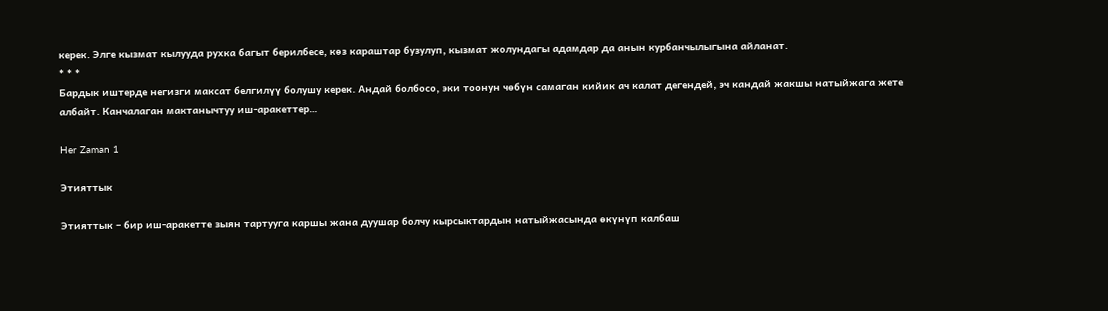керек. Элге кызмат кылууда рухка багыт берилбесе, көз караштар бузулуп, кызмат жолундагы адамдар да анын курбанчылыгына айланат.
* * *
Бардык иштерде негизги максат белгилүү болушу керек. Андай болбосо, эки тоонун чөбүн самаган кийик ач калат дегендей, эч кандай жакшы натыйжага жете албайт. Канчалаган мактанычтуу иш-аракеттер…

Her Zaman 1

Этияттык

Этияттык – бир иш-аракетте зыян тартууга каршы жана дуушар болчу кырсыктардын натыйжасында өкүнүп калбаш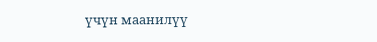үчүн маанилүү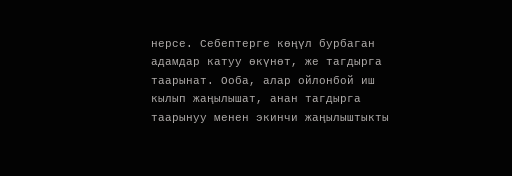нерсе. Себептерге көңүл бурбаган адамдар катуу өкүнөт, же тагдырга таарынат. Ооба, алар ойлонбой иш кылып жаңылышат, анан тагдырга таарынуу менен экинчи жаңылыштыкты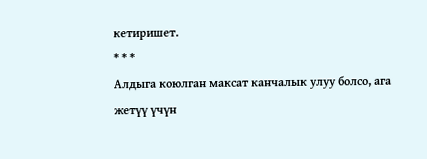кетиришет.
* * *
Алдыга коюлган максат канчалык улуу болсо, ага жетүү үчүн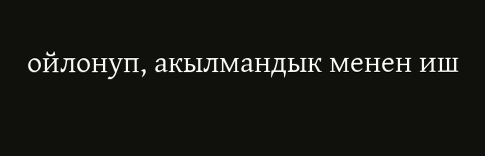ойлонуп, акылмандык менен иш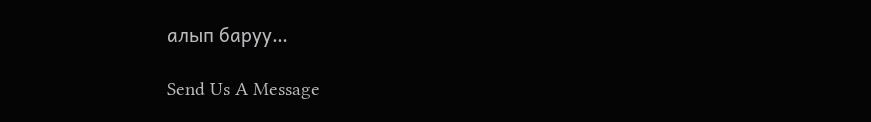алып баруу…

Send Us A Message